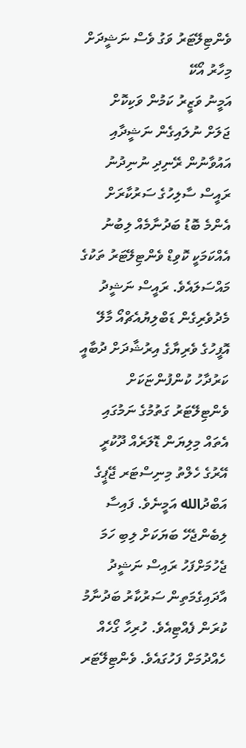ވެންޓިލޭޓަރު ވަގު ވެސް ނަޝީދަށް މިހާރު އޯކޭ
އަމީނު ވަޒީރު ކަމުން ވަކިކޮށް ޖަލަށް ނުލައިގެން ނަޝީދާއި އައުވާނުން ރޭނިދި ނުނިދުނު
ރައީސް ސާލިހުގެ ސަރުކާރަށް އެންމެ ބޮޑު ބަދުނާމެއް ލިބުނު އެއްކަމަކީ ކޮވިޑް ވެންޓިލޭޓަރު ތަކުގެ މައްސަލައެވެ. ރައީސް ނަޝީދު މެދުވެރިގެން ޑަބްލިޔުއެޗްއޯ މާލޭ އޮފީހުގެ ވެރިޔާގެ އިރުޝާދަށް ދުބާއީ ކަރުދާހު ކުންފުންޏަކަށް ވެންޓިލޭޓަރު ގަތުމުގެ ނަމުގައި އެތައް މިލިޔަން ޑޮލަރެއް ދޫކުރީ އޭރުގެ ހެލްތު މިނިސްޓަރ ޖޭޕީގެ އަބްދުالله އަމީނެވެ. ފައިސާ ލިބެންޖެހޭ ބަޔަކަށް ލިބި ހަމަ ޖެހުމަށްފަހު ރައިސް ނަޝީދު އާދައިގެމަތިން ސަރުކާރު ބަދުނާމު ކުރަން ފެއްޓިއެވެ. ހުރިހާ ގޯހެއް ހެއްދުމަށް ފަހުގައެވެ. ވެންޓިލޭޓަރ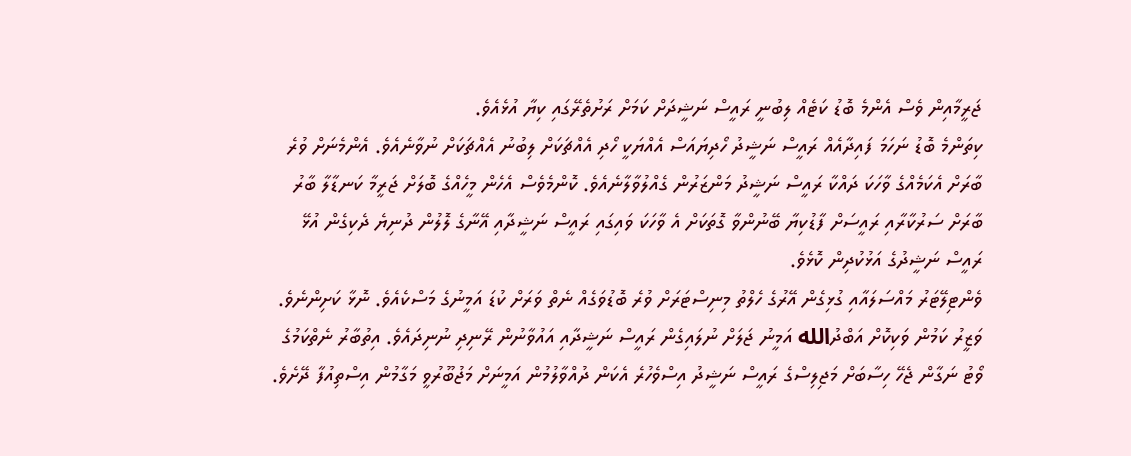ޖަރީމާއިން ވެސް އެންމެ ބޮޑު ކަޓެއް ލިބުނީ ރައީސް ނަޝީދަށް ކަމަށް ރަށުތެރޭގައި ކިޔާ އުޅެއެވެ.
ކިތަންމެ ބޮޑު ނަހަމަ ފައިދާއެއް ރައީސް ނަޝީދު ހޯދިޔައަސް އެއްޔަކީ ހޯދި އެއްޗަކަށް ލިބުނު އެއްޗަކަށް ނުވާނެއެވެ. އެންމެނަށް ވުރެ ބާރަށް އެކަމެއްގެ ވާހަކަ ދައްކާ ރައީސް ނަޝީދު މަންޒަރުން ގެއްލުވާލާނެއެވެ. ކޮންމެވެސް އެހެން މީހެއްގެ ބޮލަށް ޖަރީމާ ކަނޑާލާ ބާރު ބާރަށް ސަރުކާރާއި ރައީސަށް ފާޑުކިޔާ ބޭނުންވާ ގޮތަކަށް އެ ވާހަކަ ވައިގައި ރައީސް ނަޝީދާއި އޭނާގެ ލޮލުން ދުނިޔެ ދެކިގެން އުޅޭ ރައީސް ނަޝީދުގެ އަޅުކުދިން ކޮޅެވެ.
ވެންޓިލޭޓަރު މައްސަލައާއި ގުޅިގެން އޭރުގެ ހެލްތު މިނިސްޓަރަށް ވުރެ ބޮޑުވަގެއް ނެތް ވަރަށް ކުޑަ އަމީނުގެ މަސްކެއެވެ. ނޮޅާ ކަށިންނެވެ. ވަޒީރު ކަމުން ވަކިކޮށް އަބްދުالله އަމީނު ޖަލަށް ނުލައިގެން ރައީސް ނަޝީދާއި އައުވާނުން ރޭނިދި ނުނިދައެވެ. އިތުބާރު ނެތްކަމުގެ ވޯޓު ނަގާން ޖެހޭ ހިސާބަށް މަޖިލިސްގެ ރައީސް ނަޝީދު އިސްވެހުރެ އެކަން ދުއްވާލުމުން އަމީނަށް މަޖުބޫރުވީ މަގާމުން އިސްތިއުފާ ދޭށެވެ.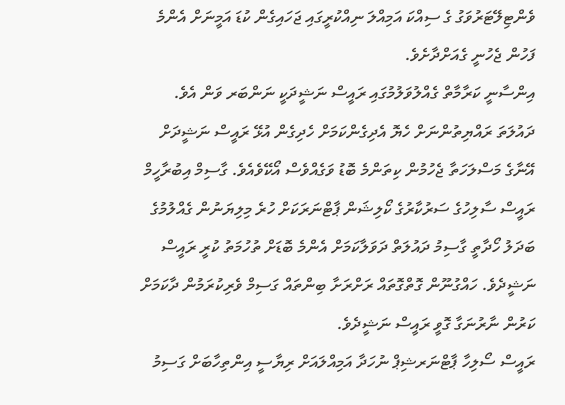ވެންޓިލޭޓަރުވަގު ގެ ސިއްކަ އަމިއްލަ ނިއްކުރީގައި ޖަހައިގެން ކުޑަ އަމީނަށް އެންމެ ފަހުން ޖެހުނީ ގެއަށްދާށެވެ.
އިންސާނީ ކަރާމާތް ގެއްލުވަލުމުގައި ރައީސް ނަޝީދަކީ ނަންބަރ ވަން އެވެ. ދައުލަތަ ރައްޔިތުންނަށް ހެޔޮ އެދިގެންކަމަށް ހެދިގެން އުޅޭ ރައީސް ނަޝީދަށް އޭނާގެ މަސްލަހަތާ ޖެހުމުން ކިތަންމެ ބޮޑު ވަގެއްވެސް އޯކޭވެއެވެ. ގާސިމް އިބުރާހީމް ރައީސް ސާލިހުގެ ސަރުކާރުގެ ކޯލިޝަން ޕާޓްނަރަކަށް ހުރެ މިލިޔަނުން ގެއްލުމުގެ ބަދަލު ހޯދާތީ ގާސިމު ދައުލަތް ދަވަލާކަމަށް އެންމެ ބޮޑަށް ތުހުމަތު ކުރީ ރައީސް ނަޝީދެވެ. ހައްގުނޫން ގޮތްގޮތައް ރަށްރަށާ ބިންތައް ގަސިމް ވެރިކުރަމުން ދާކަމަށް ކަރުން ނާރުނަގާ ގޮވީ ރައީސް ނަޝީދެވެ.
ރައީސް ސޯލިހާ ޕާޓްނަރޝިޕް ނުހަދާ އަމިއްލައަށް ރިޔާސީ އިންތިހާބަށް ގަސިމު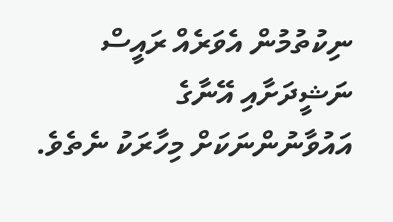ނިކުތުމުން އެވަރެއް ރައީސް ނަޝީދަށާއި އޭނާގެ އައުވާނުންނަކަށް މިހާރަކު ނެތެވެ.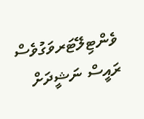ވެންޓިލޭޓަރވަގުވެސް ރައީސް ނަޝީދަށް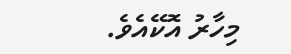މިހާރު އޮކޭއެވެ.